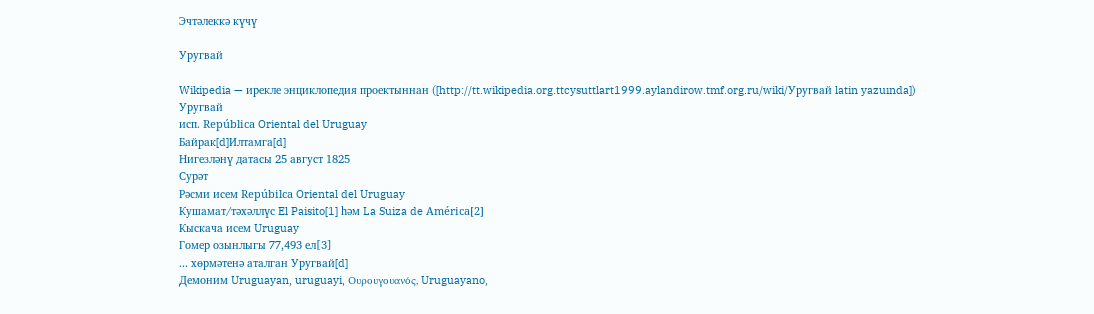Эчтәлеккә күчү

Уругвай

Wikipedia — ирекле энциклопедия проектыннан ([http://tt.wikipedia.org.ttcysuttlart1999.aylandirow.tmf.org.ru/wiki/Уругвай latin yazuında])
Уругвай
исп. República Oriental del Uruguay
Байрак[d]Илтамга[d]
Нигезләнү датасы 25 август 1825
Сурәт
Рәсми исем Repúbilca Oriental del Uruguay
Кушамат/тәхәллүс El Paisito[1] һәм La Suiza de América[2]
Кыскача исем Uruguay
Гомер озынлыгы 77,493 ел[3]
... хөрмәтенә аталган Уругвай[d]
Демоним Uruguayan, uruguayi, Ουρουγουανός, Uruguayano,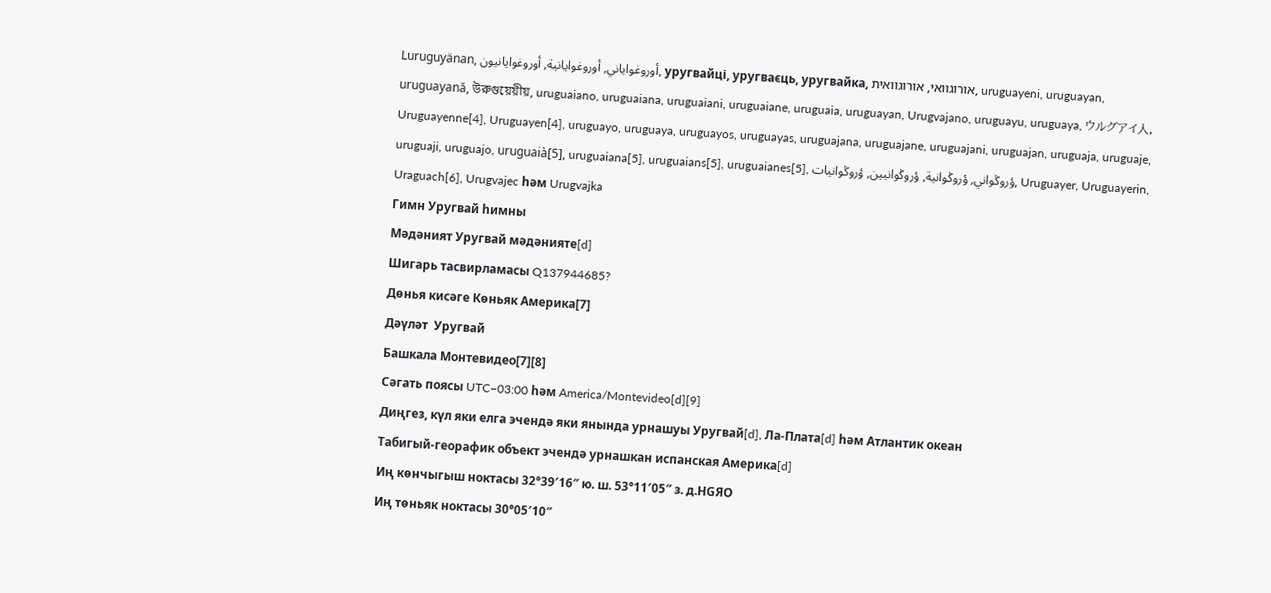Luruguyänan, أوروغواياني, أوروغوايانية, أوروغوايانيون, уругвайці, уругваєць, уругвайка, אורוגוואי, אורוגוואית, uruguayeni, uruguayan, uruguayană, উরুগুয়েয়ীয়, uruguaiano, uruguaiana, uruguaiani, uruguaiane, uruguaia, uruguayan, Urugvajano, uruguayu, uruguaya, ウルグアイ人, Uruguayenne[4], Uruguayen[4], uruguayo, uruguaya, uruguayos, uruguayas, uruguajana, uruguajane, uruguajani, uruguajan, uruguaja, uruguaje, uruguaji, uruguajo, uruguaià[5], uruguaiana[5], uruguaians[5], uruguaianes[5], ؤروڭواني, ؤروڭوانية, ؤروڭوانيين, ؤروڭوانيات, Uruguayer, Uruguayerin, Uraguach[6], Urugvajec һәм Urugvajka
Гимн Уругвай һимны
Мәдәният Уругвай мәдәнияте[d]
Шигарь тасвирламасы Q137944685?
Дөнья кисәге Көньяк Америка[7]
Дәүләт  Уругвай
Башкала Монтевидео[7][8]
Сәгать поясы UTC−03:00 һәм America/Montevideo[d][9]
Диңгез, күл яки елга эчендә яки янында урнашуы Уругвай[d], Ла-Плата[d] һәм Атлантик океан
Табигый-георафик объект эчендә урнашкан испанская Америка[d]
Иң көнчыгыш ноктасы 32°39′16″ ю. ш. 53°11′05″ з. д.HGЯO
Иң төньяк ноктасы 30°05′10″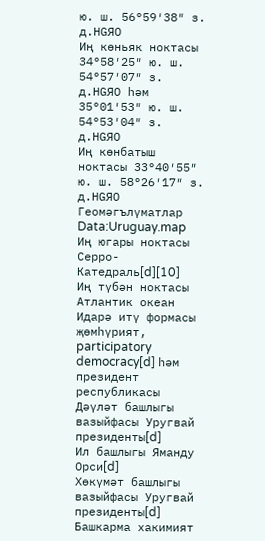ю. ш. 56°59′38″ з. д.HGЯO
Иң көньяк ноктасы 34°58′25″ ю. ш. 54°57′07″ з. д.HGЯO һәм 35°01′53″ ю. ш. 54°53′04″ з. д.HGЯO
Иң көнбатыш ноктасы 33°40′55″ ю. ш. 58°26′17″ з. д.HGЯO
Геомәгълүматлар Data:Uruguay.map
Иң югары ноктасы Серро-Катедраль[d][10]
Иң түбән ноктасы Атлантик океан
Идарә итү формасы җөмһүрият, participatory democracy[d] һәм президент республикасы
Дәүләт башлыгы вазыйфасы Уругвай президенты[d]
Ил башлыгы Яманду Орси[d]
Хөкүмәт башлыгы вазыйфасы Уругвай президенты[d]
Башкарма хакимият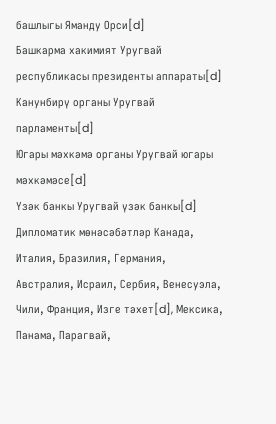башлыгы Яманду Орси[d]
Башкарма хакимият Уругвай республикасы президенты аппараты[d]
Канунбирү органы Уругвай парламенты[d]
Югары мәхкәмә органы Уругвай югары мәхкәмәсе[d]
Үзәк банкы Уругвай үзәк банкы[d]
Дипломатик мөнәсәбәтләр Канада, Италия, Бразилия, Германия, Австралия, Исраил, Сербия, Венесуэла, Чили, Франция, Изге тәхет[d], Мексика, Панама, Парагвай,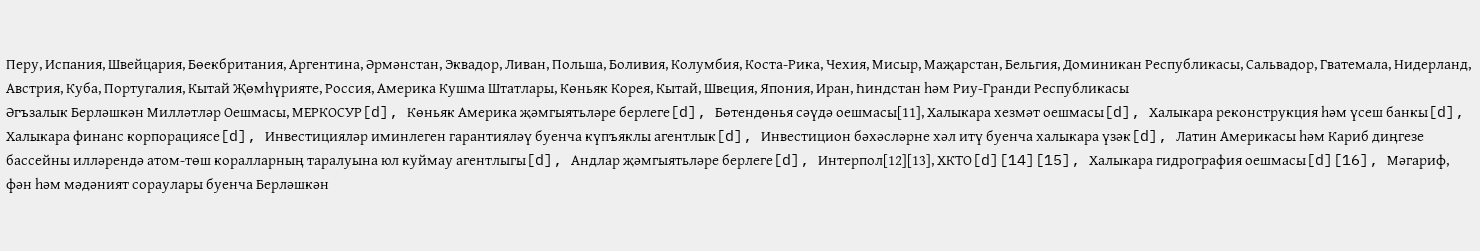Перу, Испания, Швейцария, Бөекбритания, Аргентина, Әрмәнстан, Эквадор, Ливан, Польша, Боливия, Колумбия, Коста-Рика, Чехия, Мисыр, Маҗарстан, Бельгия, Доминикан Республикасы, Сальвадор, Гватемала, Нидерланд, Австрия, Куба, Португалия, Кытай Җөмһүрияте, Россия, Америка Кушма Штатлары, Көньяк Корея, Кытай, Швеция, Япония, Иран, Һиндстан һәм Риу-Гранди Республикасы
Әгъзалык Берләшкән Милләтләр Оешмасы, МЕРКОСУР[d], Көньяк Америка җәмгыятьләре берлеге[d], Бөтендөнья сәүдә оешмасы[11], Халыкара хезмәт оешмасы[d], Халыкара реконструкция һәм үсеш банкы[d], Халыкара финанс корпорациясе[d], Инвестицияләр иминлеген гарантияләү буенча күпъяклы агентлык[d], Инвестицион бәхәсләрне хәл итү буенча халыкара үзәк[d], Латин Америкасы һәм Кариб диңгезе бассейны илләрендә атом-төш коралларның таралуына юл куймау агентлыгы[d], Андлар җәмгыятьләре берлеге[d], Интерпол[12][13], ХКТО[d][14][15], Халыкара гидрография оешмасы[d][16], Мәгариф, фән һәм мәдәният сораулары буенча Берләшкән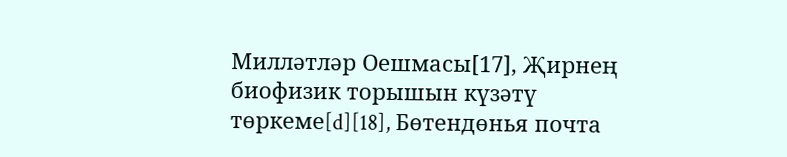Милләтләр Оешмасы[17], Җирнең биофизик торышын күзәтү төркеме[d][18], Бөтендөнья почта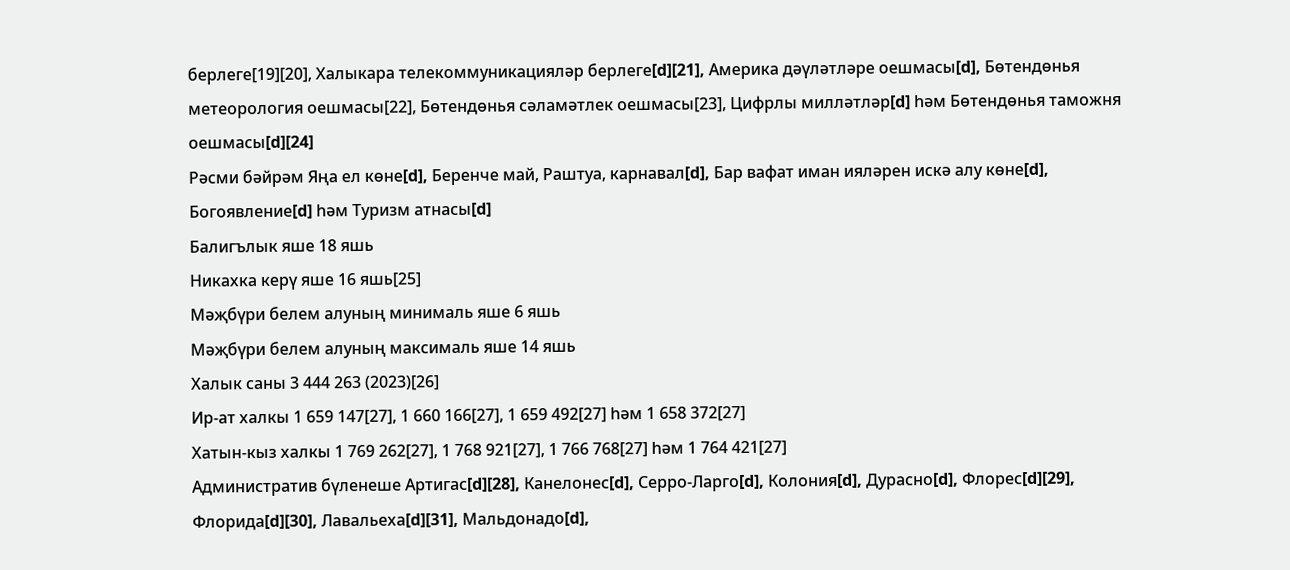берлеге[19][20], Халыкара телекоммуникацияләр берлеге[d][21], Америка дәүләтләре оешмасы[d], Бөтендөнья метеорология оешмасы[22], Бөтендөнья сәламәтлек оешмасы[23], Цифрлы милләтләр[d] һәм Бөтендөнья таможня оешмасы[d][24]
Рәсми бәйрәм Яңа ел көне[d], Беренче май, Раштуа, карнавал[d], Бар вафат иман ияләрен искә алу көне[d], Богоявление[d] һәм Туризм атнасы[d]
Балигълык яше 18 яшь
Никахка керү яше 16 яшь[25]
Мәҗбүри белем алуның минималь яше 6 яшь
Мәҗбүри белем алуның максималь яше 14 яшь
Халык саны 3 444 263 (2023)[26]
Ир-ат халкы 1 659 147[27], 1 660 166[27], 1 659 492[27] һәм 1 658 372[27]
Хатын-кыз халкы 1 769 262[27], 1 768 921[27], 1 766 768[27] һәм 1 764 421[27]
Административ бүленеше Артигас[d][28], Канелонес[d], Серро-Ларго[d], Колония[d], Дурасно[d], Флорес[d][29], Флорида[d][30], Лавальеха[d][31], Мальдонадо[d],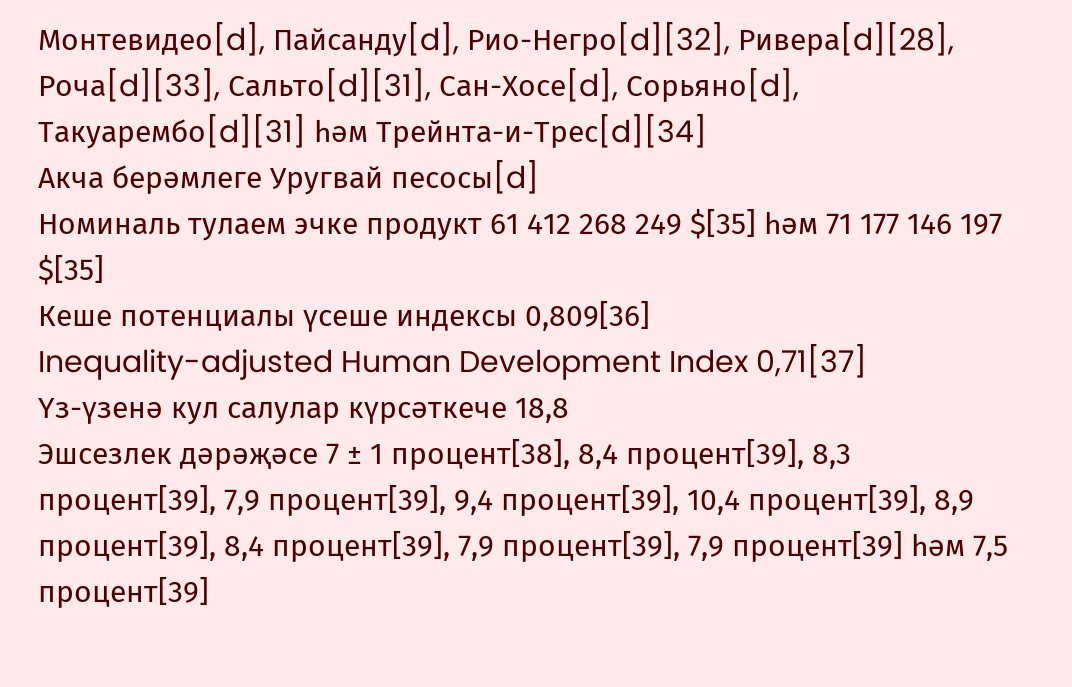Монтевидео[d], Пайсанду[d], Рио-Негро[d][32], Ривера[d][28], Роча[d][33], Сальто[d][31], Сан-Хосе[d], Сорьяно[d], Такуарембо[d][31] һәм Трейнта-и-Трес[d][34]
Акча берәмлеге Уругвай песосы[d]
Номиналь тулаем эчке продукт 61 412 268 249 $[35] һәм 71 177 146 197 $[35]
Кеше потенциалы үсеше индексы 0,809[36]
Inequality-adjusted Human Development Index 0,71[37]
Үз-үзенә кул салулар күрсәткече 18,8
Эшсезлек дәрәҗәсе 7 ± 1 процент[38], 8,4 процент[39], 8,3 процент[39], 7,9 процент[39], 9,4 процент[39], 10,4 процент[39], 8,9 процент[39], 8,4 процент[39], 7,9 процент[39], 7,9 процент[39] һәм 7,5 процент[39]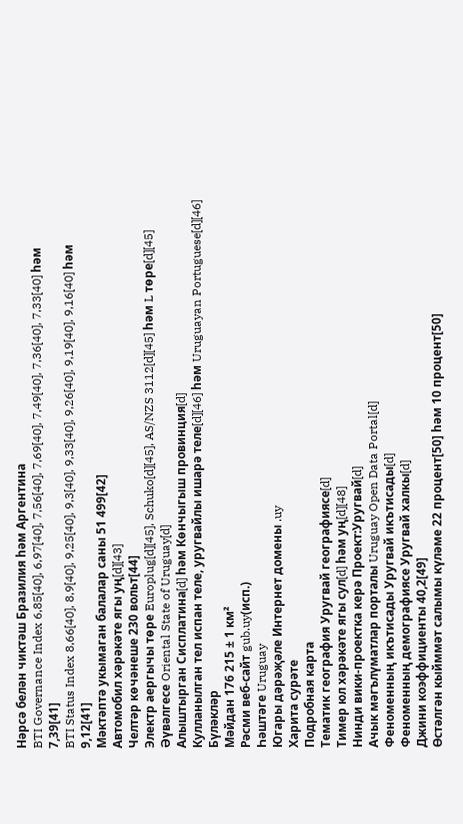Нәрсә белән чиктәш Бразилия һәм Аргентина
BTI Governance Index 6,85[40], 6,97[40], 7,56[40], 7,69[40], 7,49[40], 7,36[40], 7,33[40] һәм 7,39[41]
BTI Status Index 8,66[40], 8,9[40], 9,25[40], 9,3[40], 9,33[40], 9,26[40], 9,19[40], 9,16[40] һәм 9,12[41]
Мәктәптә укымаган балалар саны 51 499[42]
Автомобил хәрәкәте ягы уң[d][43]
Челтәр көчәнеше 230 вольт[44]
Электр аергычы төре Europlug[d][45], Schuko[d][45], AS/NZS 3112[d][45] һәм L төре[d][45]
Әүвәлгесе Oriental State of Uruguay[d]
Алыштырган Сисплатина[d] һәм Көнчыгыш провинция[d]
Кулланылган тел испан теле, уругвайлы ишарә теле[d][46] һәм Uruguayan Portuguese[d][46]
Бүләкләр
Мәйдан 176 215 ± 1 км²
Рәсми веб-сайт gub.uy(исп.)
Һәштәге Uruguay
Югары дәрәҗәле Интернет домены .uy
Харита сурәте
Подробная карта
Тематик география Уругвай географиясе[d]
Тимер юл хәрәкәте ягы сул[d] һәм уң[d][48]
Нинди вики-проектка керә Проект:Уругвай[d]
Ачык мәгълүматлар порталы Uruguay Open Data Portal[d]
Феноменның икътисады Уругвай икътисады[d]
Феноменның демографиясе Уругвай халкы[d]
Джини коэффициенты 40,2[49]
Өстәлгән кыйммәт салымы күләме 22 процент[50] һәм 10 процент[50]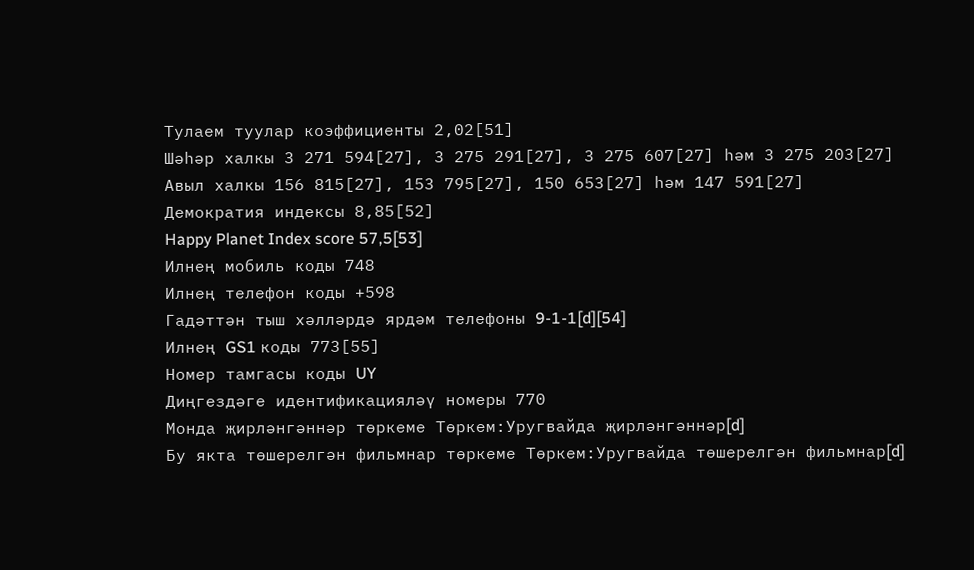Тулаем туулар коэффициенты 2,02[51]
Шәһәр халкы 3 271 594[27], 3 275 291[27], 3 275 607[27] һәм 3 275 203[27]
Авыл халкы 156 815[27], 153 795[27], 150 653[27] һәм 147 591[27]
Демократия индексы 8,85[52]
Happy Planet Index score 57,5[53]
Илнең мобиль коды 748
Илнең телефон коды +598
Гадәттән тыш хәлләрдә ярдәм телефоны 9-1-1[d][54]
Илнең GS1 коды 773[55]
Номер тамгасы коды UY
Диңгездәге идентификацияләү номеры 770
Монда җирләнгәннәр төркеме Төркем:Уругвайда җирләнгәннәр[d]
Бу якта төшерелгән фильмнар төркеме Төркем:Уругвайда төшерелгән фильмнар[d]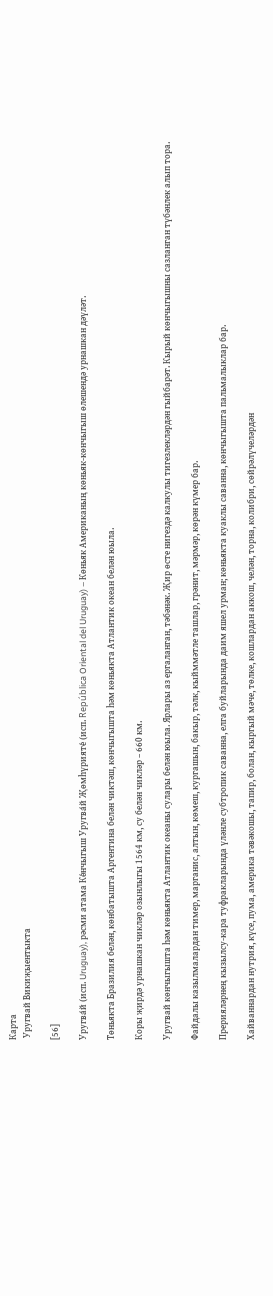Карта
 Уругвай Викиҗыентыкта

[56]

Уругва́й (исп. Uruguay), рәсми атама Кө́нчыгыш Уругва́й Җөмһүрияте́ (исп. República Oriental del Uruguay) – Көньяк Американың көньяк-көнчыгыш өлешендә урнашкан дәүләт.

Төньякта Бразилия белән, көнбатышта Аргентина белән чиктәш, көнчыгышта һәм көньякта Атлантик океан белән юыла.

Коры җирдә урнашкан чикләр озынлыгы 1564 км, су белән чикләр – 660 км.

Уругвай көнчыгышта һәм көньякта Атлантик океаны сулары белән юыла. Ярлары аз ергаланган, тәбәнәк. Җир өсте нигездә калкулы тигезлекләрдән гыйбарәт. Кырый көнчыгышны сазланган түбәнлек алып тора.

Файдалы казылмалардан тимер, марганис, алтын, көмеш, кургашын, бакыр, тәлк, кыйммәтле ташлар, грәнит, мәрмәр, көрән күмер бар.

Прерияләрнең кызылсу-кара туфракларында үләнле субтропик саванна, елга буйларында даим яшел урман; көньякта куаклы саванна, көнчыгышта пальмалыклар бар.

Хайваннардан нутрия, күсе, пума, америка тәвәкошы, тапир, болан, кыргый мәче, төлке, кошлардан аккош, челән, торна, колибри, сөйрәлүчеләрдән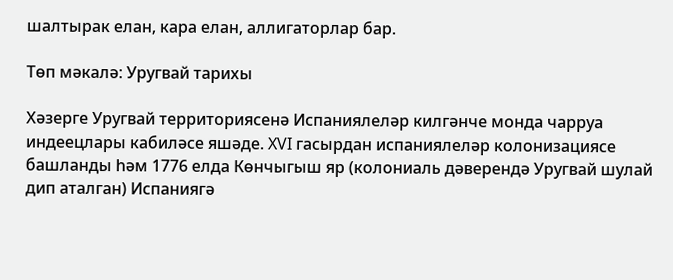шалтырак елан, кара елан, аллигаторлар бар.

Төп мәкалә: Уругвай тарихы

Хәзерге Уругвай территориясенә Испаниялеләр килгәнче монда чарруа индеецлары кабиләсе яшәде. XVI гасырдан испаниялеләр колонизациясе башланды һәм 1776 елда Көнчыгыш яр (колониаль дәверендә Уругвай шулай дип аталган) Испаниягә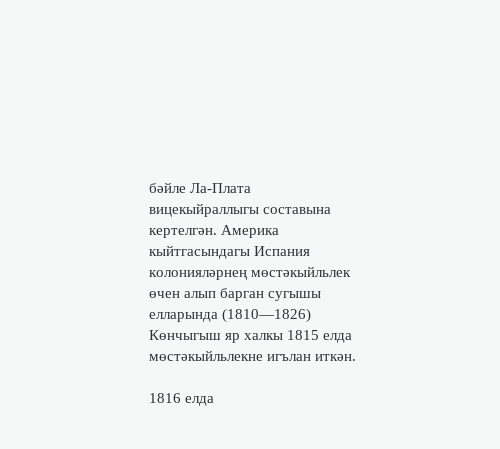бәйле Ла-Плата вицекыйраллыгы составына кертелгән. Америка кыйтгасындагы Испания колонияләрнең мөстәкыйльлек өчен алып барган сугышы елларында (1810—1826) Көнчыгыш яр халкы 1815 елда мөстәкыйльлекне игълан иткән.

1816 елда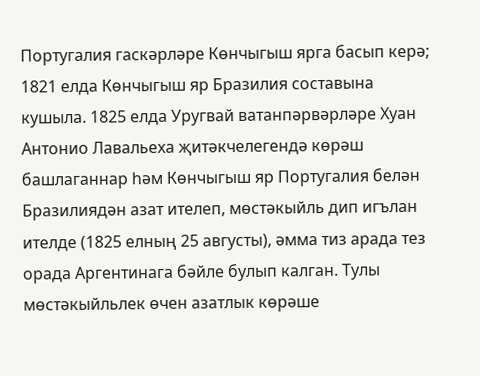Португалия гаскәрләре Көнчыгыш ярга басып керә; 1821 елда Көнчыгыш яр Бразилия составына кушыла. 1825 елда Уругвай ватанпәрвәрләре Хуан Антонио Лавальеха җитәкчелегендә көрәш башлаганнар һәм Көнчыгыш яр Португалия белән Бразилиядән азат ителеп, мөстәкыйль дип игълан ителде (1825 елның 25 августы), әмма тиз арада тез орада Аргентинага бәйле булып калган. Тулы мөстәкыйльлек өчен азатлык көрәше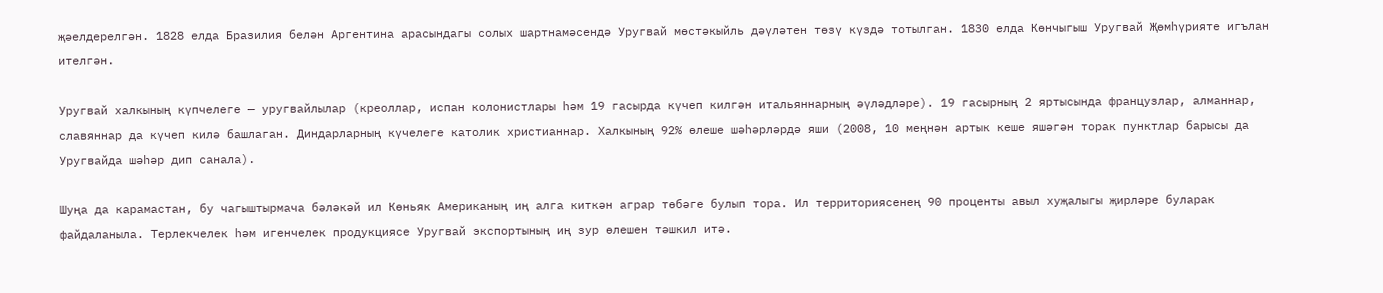җәелдерелгән. 1828 елда Бразилия белән Аргентина арасындагы солых шартнамәсендә Уругвай мөстәкыйль дәүләтен төзү күздә тотылган. 1830 елда Көнчыгыш Уругвай Җөмһүрияте игълан ителгән.

Уругвай халкының күпчелеге — уругвайлылар (креоллар, испан колонистлары һәм 19 гасырда күчеп килгән итальяннарның әүләдләре). 19 гасырның 2 яртысында французлар, алманнар, славяннар да күчеп килә башлаган. Диндарларның күчелеге католик христианнар. Халкының 92% өлеше шәһәрләрдә яши (2008, 10 меңнән артык кеше яшәгән торак пунктлар барысы да Уругвайда шәһәр дип санала).

Шуңа да карамастан, бу чагыштырмача бәләкәй ил Көньяк Американың иң алга киткән аграр төбәге булып тора. Ил территориясенең 90 проценты авыл хуҗалыгы җирләре буларак файдаланыла. Терлекчелек һәм игенчелек продукциясе Уругвай экспортының иң зур өлешен тәшкил итә.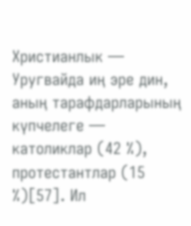Христианлык ― Уругвайда иң эре дин, аның тарафдарларының күпчелеге ― католиклар (42 %), протестантлар (15 %)[57]. Ил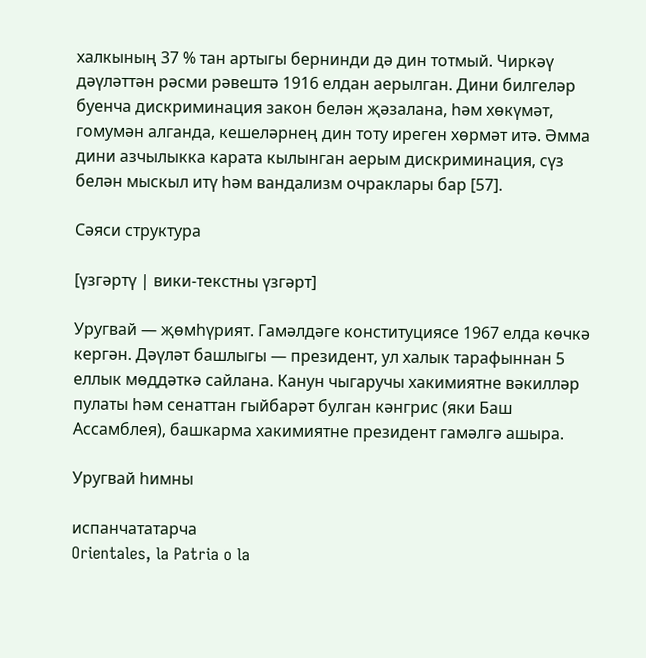халкының 37 % тан артыгы бернинди дә дин тотмый. Чиркәү дәүләттән рәсми рәвештә 1916 елдан аерылган. Дини билгеләр буенча дискриминация закон белән җәзалана, һәм хөкүмәт, гомумән алганда, кешеләрнең дин тоту иреген хөрмәт итә. Әмма дини азчылыкка карата кылынган аерым дискриминация, сүз белән мыскыл итү һәм вандализм очраклары бар [57].

Сәяси структура

[үзгәртү | вики-текстны үзгәрт]

Уругвай — җөмһүрият. Гамәлдәге конституциясе 1967 елда көчкә кергән. Дәүләт башлыгы — президент, ул халык тарафыннан 5 еллык мөддәткә сайлана. Канун чыгаручы хакимиятне вәкилләр пулаты һәм сенаттан гыйбарәт булган кәнгрис (яки Баш Ассамблея), башкарма хакимиятне президент гамәлгә ашыра.

Уругвай һимны

испанчататарча
Orientales, la Patria o la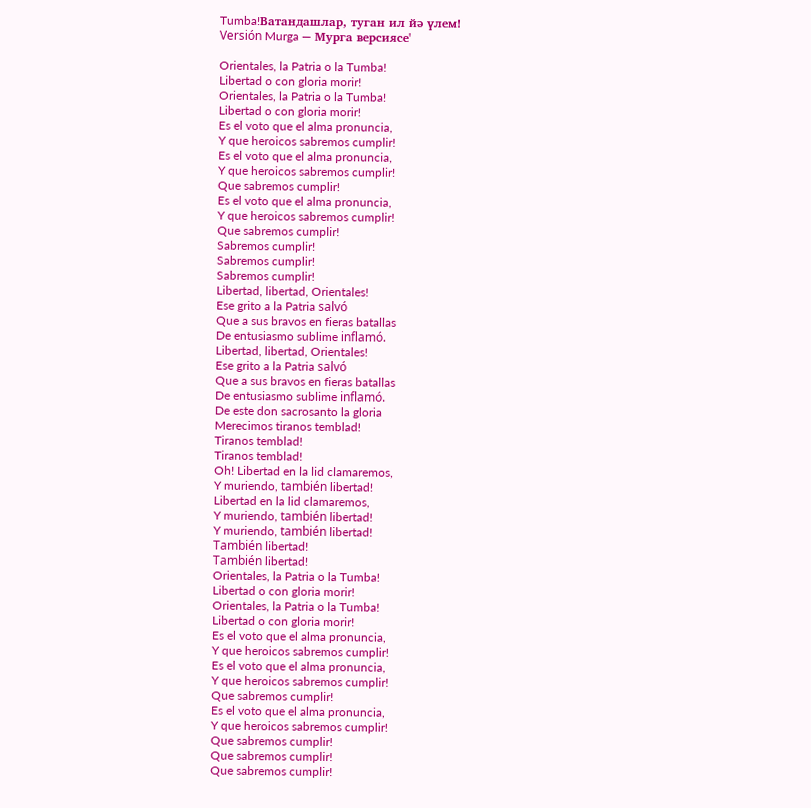Tumba!Ватандашлар, туган ил йә үлем!
Versión Murga — Мурга версиясе'

Orientales, la Patria o la Tumba!
Libertad o con gloria morir!
Orientales, la Patria o la Tumba!
Libertad o con gloria morir!
Es el voto que el alma pronuncia,
Y que heroicos sabremos cumplir!
Es el voto que el alma pronuncia,
Y que heroicos sabremos cumplir!
Que sabremos cumplir!
Es el voto que el alma pronuncia,
Y que heroicos sabremos cumplir!
Que sabremos cumplir!
Sabremos cumplir!
Sabremos cumplir!
Sabremos cumplir!
Libertad, libertad, Orientales!
Ese grito a la Patria salvó
Que a sus bravos en fieras batallas
De entusiasmo sublime inflamó.
Libertad, libertad, Orientales!
Ese grito a la Patria salvó
Que a sus bravos en fieras batallas
De entusiasmo sublime inflamó.
De este don sacrosanto la gloria
Merecimos tiranos temblad!
Tiranos temblad!
Tiranos temblad!
Oh! Libertad en la lid clamaremos,
Y muriendo, también libertad!
Libertad en la lid clamaremos,
Y muriendo, también libertad!
Y muriendo, también libertad!
También libertad!
También libertad!
Orientales, la Patria o la Tumba!
Libertad o con gloria morir!
Orientales, la Patria o la Tumba!
Libertad o con gloria morir!
Es el voto que el alma pronuncia,
Y que heroicos sabremos cumplir!
Es el voto que el alma pronuncia,
Y que heroicos sabremos cumplir!
Que sabremos cumplir!
Es el voto que el alma pronuncia,
Y que heroicos sabremos cumplir!
Que sabremos cumplir!
Que sabremos cumplir!
Que sabremos cumplir!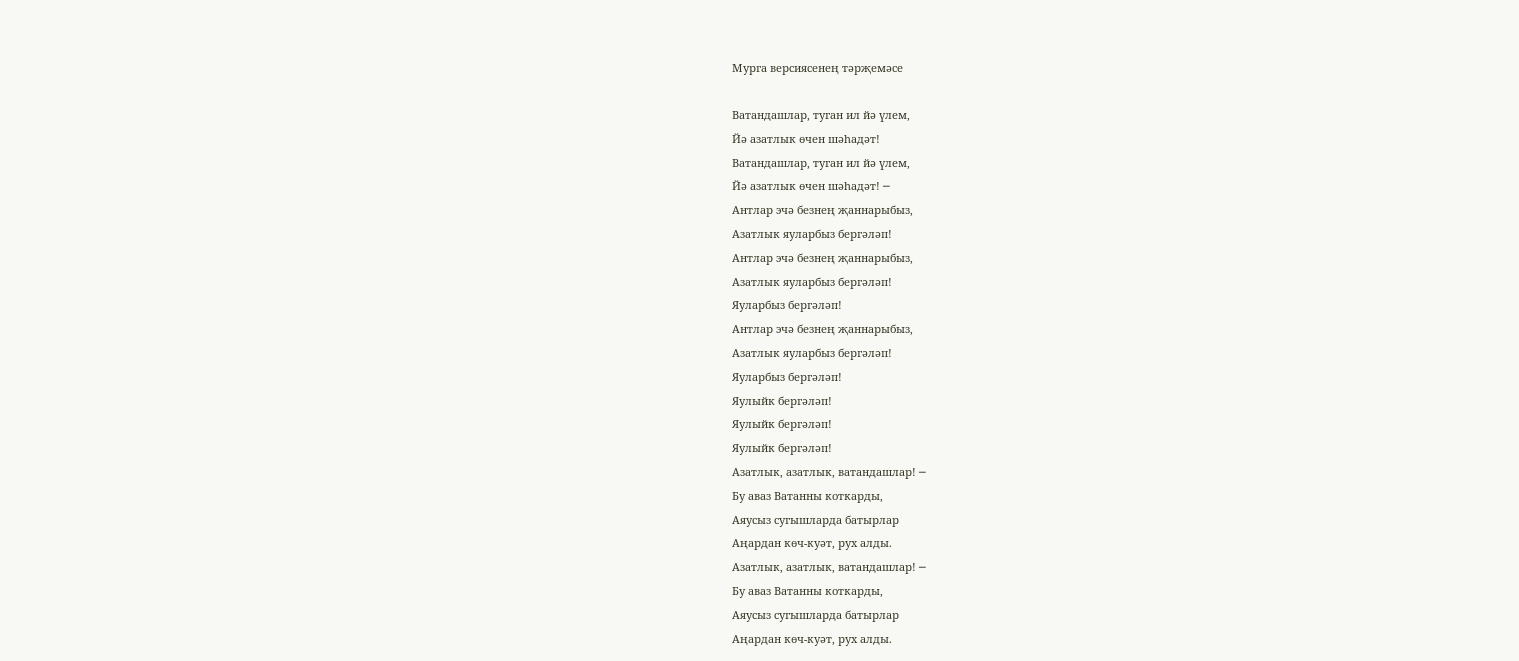Мурга версиясенең тәрҗемәсе

Ватандашлар, туган ил йә үлем,
Йә азатлык өчен шәһадәт!
Ватандашлар, туган ил йә үлем,
Йә азатлык өчен шәһадәт! ─
Антлар эчә безнең җаннарыбыз,
Азатлык яуларбыз бергәләп!
Антлар эчә безнең җаннарыбыз,
Азатлык яуларбыз бергәләп!
Яуларбыз бергәләп!
Антлар эчә безнең җаннарыбыз,
Азатлык яуларбыз бергәләп!
Яуларбыз бергәләп!
Яулыйк бергәләп!
Яулыйк бергәләп!
Яулыйк бергәләп!
Азатлык, азатлык, ватандашлар! ─
Бу аваз Ватанны коткарды,
Аяусыз сугышларда батырлар
Аңардан көч-куәт, рух алды.
Азатлык, азатлык, ватандашлар! ─
Бу аваз Ватанны коткарды,
Аяусыз сугышларда батырлар
Аңардан көч-куәт, рух алды.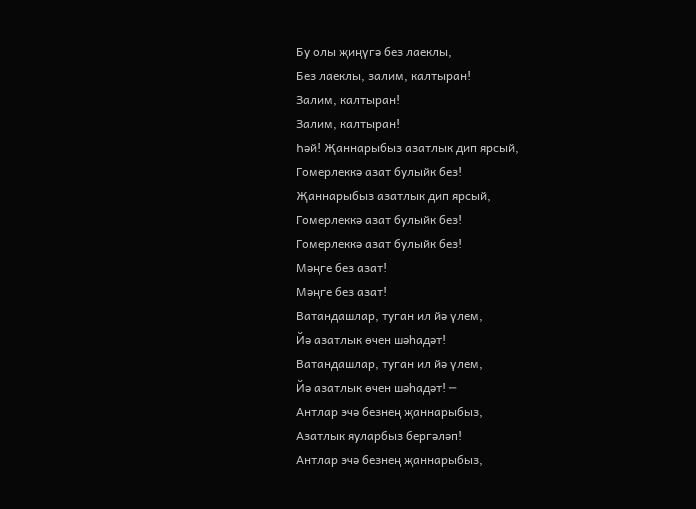Бу олы җиңүгә без лаеклы,
Без лаеклы, залим, калтыран!
Залим, калтыран!
Залим, калтыран!
Һәй! Җаннарыбыз азатлык дип ярсый,
Гомерлеккә азат булыйк без!
Җаннарыбыз азатлык дип ярсый,
Гомерлеккә азат булыйк без!
Гомерлеккә азат булыйк без!
Мәңге без азат!
Мәңге без азат!
Ватандашлар, туган ил йә үлем,
Йә азатлык өчен шәһадәт!
Ватандашлар, туган ил йә үлем,
Йә азатлык өчен шәһадәт! ─
Антлар эчә безнең җаннарыбыз,
Азатлык яуларбыз бергәләп!
Антлар эчә безнең җаннарыбыз,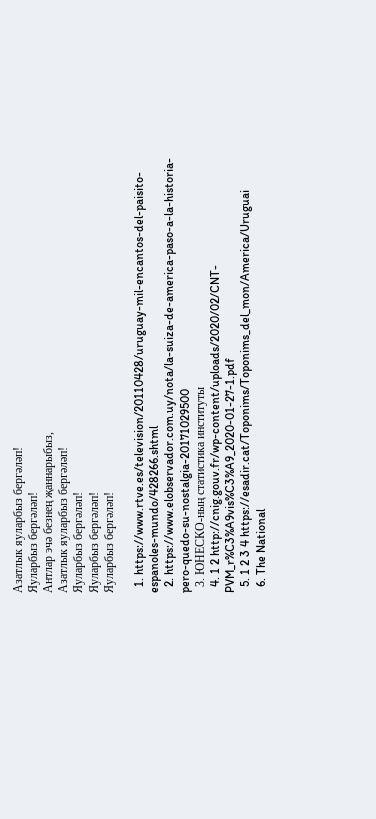Азатлык яуларбыз бергәләп!
Яуларбыз бергәләп!
Антлар эчә безнең җаннарыбыз,
Азатлык яуларбыз бергәләп!
Яуларбыз бергәләп!
Яуларбыз бергәләп!
Яуларбыз бергәләп!

  1. https://www.rtve.es/television/20110428/uruguay-mil-encantos-del-paisito-espanoles-mundo/428266.shtml
  2. https://www.elobservador.com.uy/nota/la-suiza-de-america-paso-a-la-historia-pero-quedo-su-nostalgia-20171029500
  3. ЮНЕСКО-ның статистика институты
  4. 1 2 http://cnig.gouv.fr/wp-content/uploads/2020/02/CNT-PVM_r%C3%A9vis%C3%A9_2020-01-27-1.pdf
  5. 1 2 3 4 https://esadir.cat/Toponims/Toponims_del_mon/America/Uruguai
  6. The National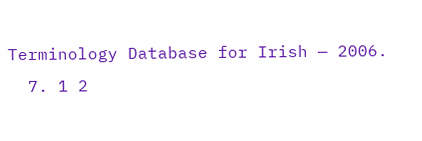Terminology Database for Irish — 2006.
  7. 1 2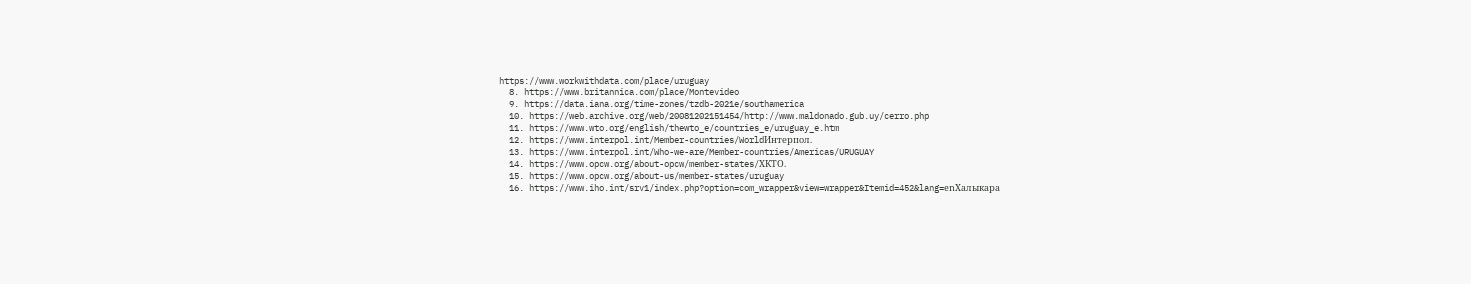https://www.workwithdata.com/place/uruguay
  8. https://www.britannica.com/place/Montevideo
  9. https://data.iana.org/time-zones/tzdb-2021e/southamerica
  10. https://web.archive.org/web/20081202151454/http://www.maldonado.gub.uy/cerro.php
  11. https://www.wto.org/english/thewto_e/countries_e/uruguay_e.htm
  12. https://www.interpol.int/Member-countries/WorldИнтерпол.
  13. https://www.interpol.int/Who-we-are/Member-countries/Americas/URUGUAY
  14. https://www.opcw.org/about-opcw/member-states/ХКТО.
  15. https://www.opcw.org/about-us/member-states/uruguay
  16. https://www.iho.int/srv1/index.php?option=com_wrapper&view=wrapper&Itemid=452&lang=enХалыкара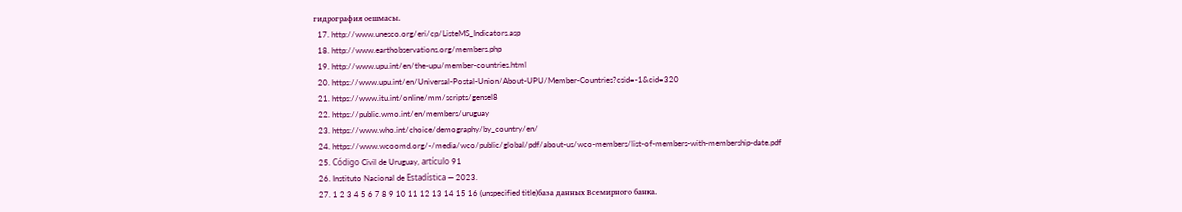гидрография оешмасы.
  17. http://www.unesco.org/eri/cp/ListeMS_Indicators.asp
  18. http://www.earthobservations.org/members.php
  19. http://www.upu.int/en/the-upu/member-countries.html
  20. https://www.upu.int/en/Universal-Postal-Union/About-UPU/Member-Countries?csid=-1&cid=320
  21. https://www.itu.int/online/mm/scripts/gensel8
  22. https://public.wmo.int/en/members/uruguay
  23. https://www.who.int/choice/demography/by_country/en/
  24. https://www.wcoomd.org/-/media/wco/public/global/pdf/about-us/wco-members/list-of-members-with-membership-date.pdf
  25. Código Civil de Uruguay, artículo 91
  26. Instituto Nacional de Estadística — 2023.
  27. 1 2 3 4 5 6 7 8 9 10 11 12 13 14 15 16 (unspecified title)база данных Всемирного банка.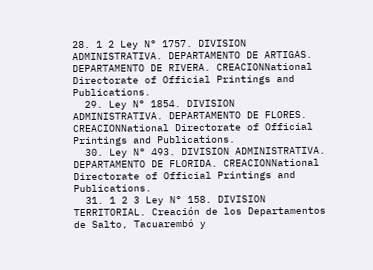28. 1 2 Ley N° 1757. DIVISION ADMINISTRATIVA. DEPARTAMENTO DE ARTIGAS. DEPARTAMENTO DE RIVERA. CREACIONNational Directorate of Official Printings and Publications.
  29. Ley N° 1854. DIVISION ADMINISTRATIVA. DEPARTAMENTO DE FLORES. CREACIONNational Directorate of Official Printings and Publications.
  30. Ley N° 493. DIVISION ADMINISTRATIVA. DEPARTAMENTO DE FLORIDA. CREACIONNational Directorate of Official Printings and Publications.
  31. 1 2 3 Ley N° 158. DIVISION TERRITORIAL. Creación de los Departamentos de Salto, Tacuarembó y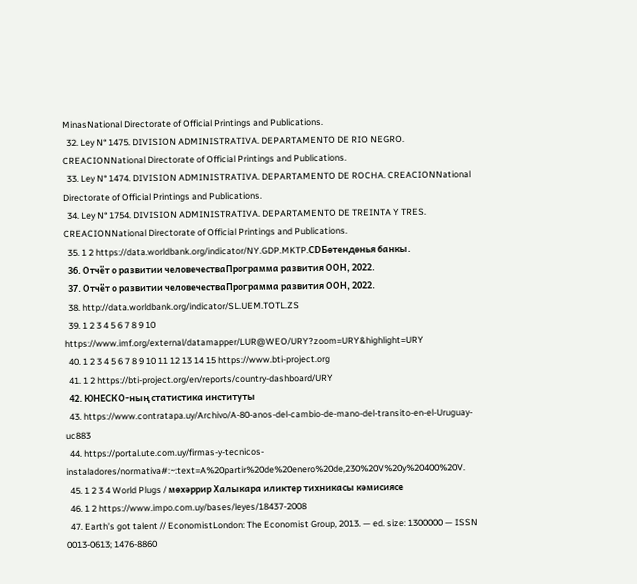MinasNational Directorate of Official Printings and Publications.
  32. Ley N° 1475. DIVISION ADMINISTRATIVA. DEPARTAMENTO DE RIO NEGRO. CREACIONNational Directorate of Official Printings and Publications.
  33. Ley N° 1474. DIVISION ADMINISTRATIVA. DEPARTAMENTO DE ROCHA. CREACIONNational Directorate of Official Printings and Publications.
  34. Ley N° 1754. DIVISION ADMINISTRATIVA. DEPARTAMENTO DE TREINTA Y TRES. CREACIONNational Directorate of Official Printings and Publications.
  35. 1 2 https://data.worldbank.org/indicator/NY.GDP.MKTP.CDБөтендөнья банкы.
  36. Отчёт о развитии человечестваПрограмма развития ООН, 2022.
  37. Отчёт о развитии человечестваПрограмма развития ООН, 2022.
  38. http://data.worldbank.org/indicator/SL.UEM.TOTL.ZS
  39. 1 2 3 4 5 6 7 8 9 10 https://www.imf.org/external/datamapper/LUR@WEO/URY?zoom=URY&highlight=URY
  40. 1 2 3 4 5 6 7 8 9 10 11 12 13 14 15 https://www.bti-project.org
  41. 1 2 https://bti-project.org/en/reports/country-dashboard/URY
  42. ЮНЕСКО-ның статистика институты
  43. https://www.contratapa.uy/Archivo/A-80-anos-del-cambio-de-mano-del-transito-en-el-Uruguay-uc883
  44. https://portal.ute.com.uy/firmas-y-tecnicos-instaladores/normativa#:~:text=A%20partir%20de%20enero%20de,230%20V%20y%20400%20V.
  45. 1 2 3 4 World Plugs / мөхәррир Халыкара иликтер тихникасы кәмисиясе
  46. 1 2 https://www.impo.com.uy/bases/leyes/18437-2008
  47. Earth’s got talent // EconomistLondon: The Economist Group, 2013. — ed. size: 1300000 — ISSN 0013-0613; 1476-8860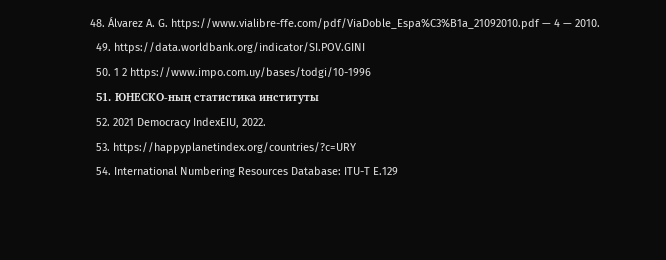48. Álvarez A. G. https://www.vialibre-ffe.com/pdf/ViaDoble_Espa%C3%B1a_21092010.pdf — 4 — 2010.
  49. https://data.worldbank.org/indicator/SI.POV.GINI
  50. 1 2 https://www.impo.com.uy/bases/todgi/10-1996
  51. ЮНЕСКО-ның статистика институты
  52. 2021 Democracy IndexEIU, 2022.
  53. https://happyplanetindex.org/countries/?c=URY
  54. International Numbering Resources Database: ITU-T E.129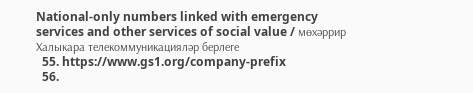National-only numbers linked with emergency services and other services of social value / мөхәррир Халыкара телекоммуникацияләр берлеге
  55. https://www.gs1.org/company-prefix
  56.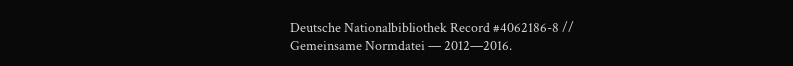Deutsche Nationalbibliothek Record #4062186-8 // Gemeinsame Normdatei — 2012—2016.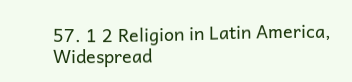57. 1 2 Religion in Latin America, Widespread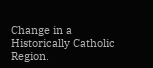Change in a Historically Catholic Region.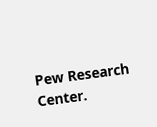Pew Research Center.